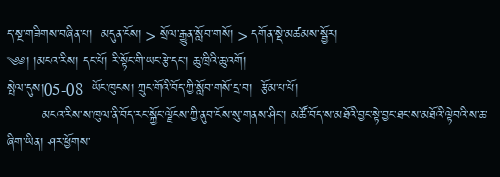ད་སྔ་གཟིགས་བཞིན་པ།  མདུན་ངོས། > སྲོལ་རྒྱུན་སློབ་གསོ། > དགོན་སྡེ་མཚམས་སྦྱོར།
༄༅། །མངའ་རིས། དང་པོ། རི་སྟོང་གི་ཡང་རྩེ་དང་། ཆུ་ཁྲིའི་ཆུ་འགོ།
སྤེལ་དུས།05-08  ཡོང་ཁུངས། ཀྲུང་གོའི་བོད་ཀྱི་སློབ་གསོ་དྲ་བ།  རྩོམ་པ་པོ།
        མངའ་རིས་ས་ཁུལ་ནི་བོད་རང་སྐྱོང་ལྗོངས་ཀྱི་ནུབ་ངོས་སུ་གནས་ཤིང་། མཚོ་བོད་ས་མཐོའི་བྱང་སྟེ་བྱང་ཐང་ས་མཐོའི་ལྟེབའི་ས་ཆ་ཞིག་ཡིན། ཤར་ཕྱོགས་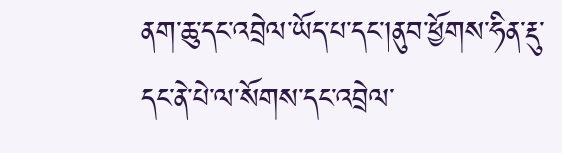ནག་ཆུ་དང་འབྲེལ་ཡོད་པ་དང་།ནུབ་ཕྱོགས་ཧིན་རྡུ་དང་ནེ་པེ་ལ་སོགས་དང་འབྲེལ་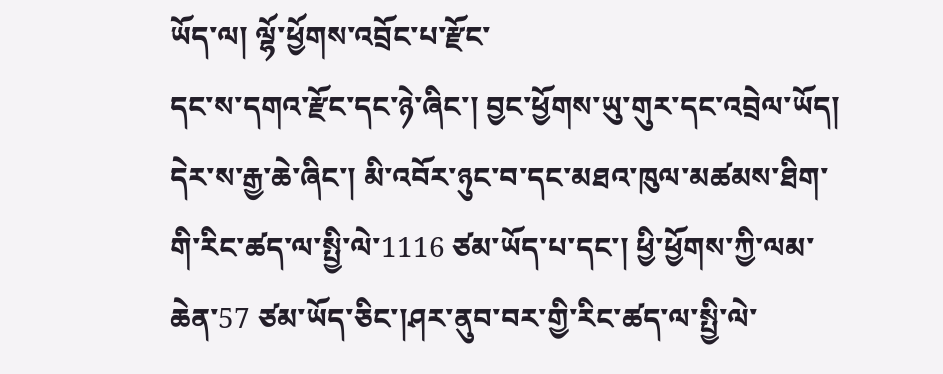ཡོད་ལ། ལྷོ་ཕྱོགས་འབྲོང་པ་རྫོང་
དང་ས་དགའ་རྫོང་དང་ཉེ་ཞིང་། བྱང་ཕྱོགས་ཡུ་གུར་དང་འབྲེལ་ཡོད།   དེར་ས་རྒྱ་ཆེ་ཞིང་། མི་འབོར་ཉུང་བ་དང་མཐའ་ཁུལ་མཚམས་ཐིག་གི་རིང་ཚད་ལ་སྤྱི་ལེ་1116 ཙམ་ཡོད་པ་དང་། ཕྱི་ཕྱོགས་ཀྱི་ལམ་ཆེན་57 ཙམ་ཡོད་ཅིང་།ཤར་ནུབ་བར་གྱི་རིང་ཚད་ལ་སྤྱི་ལེ་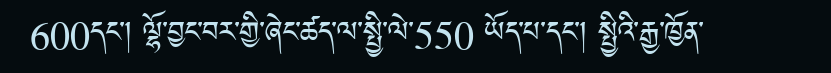600དང་། ལྷོ་བྱང་བར་གྱི་ཞེང་ཚད་ལ་སྤྱི་ལེ་550 ཡོད་པ་དང་། སྤྱིའི་རྒྱ་ཁྱོན་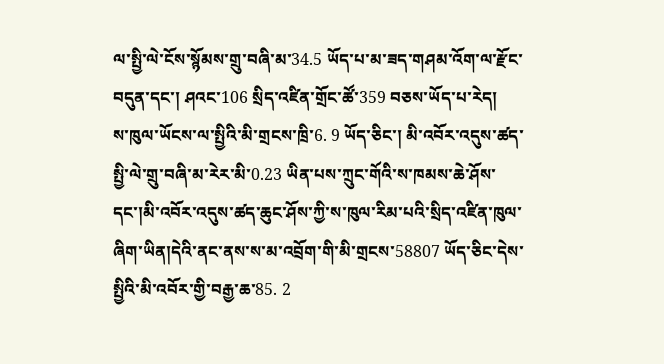ལ་སྤྱི་ལེ་ངོས་སྙོམས་གྲུ་བཞི་མ་34.5 ཡོད་པ་མ་ཟད་གཤམ་འོག་ལ་རྫོང་བདུན་དང་། ཤའང་106 སྲིད་འཛིན་གྲོང་ཚོ་359 བཅས་ཡོད་པ་རེད།
ས་ཁུལ་ཡོངས་ལ་སྤྱིའི་མི་གྲངས་ཁྲི་6. 9 ཡོད་ཅིང་། མི་འབོར་འདུས་ཚད་སྤྱི་ལེ་གྲུ་བཞི་མ་རེར་མི་0.23 ཡིན་པས་ཀྲུང་གོའི་ས་ཁམས་ཆེ་ཤོས་དང་།མི་འབོར་འདུས་ཚད་ཆུང་ཤོས་ཀྱི་ས་ཁུལ་རིམ་པའི་སྲིད་འཛིན་ཁུལ་ཞིག་ཡིན།དེའི་ནང་ནས་ས་མ་འབྲོག་གི་མི་གྲངས་58807 ཡོད་ཅིང་དེས་སྤྱིའི་མི་འབོར་གྱི་བརྒྱ་ཆ་85. 2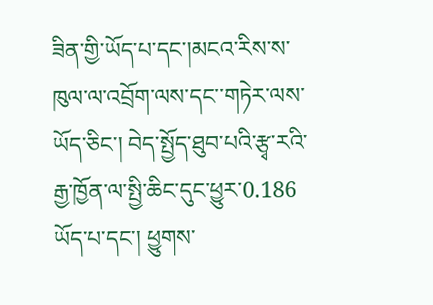ཟིན་གྱི་ཡོད་པ་དང་།མངའ་རིས་ས་ཁུལ་ལ་འབྲོག་ལས་དང་་གཏེར་ལས་ཡོད་ཅིང་། བེད་སྤྱོད་ཐུབ་པའི་རྩྭ་རའི་རྒྱ་ཁྱོན་ལ་སྤྱི་ཆིང་དུང་ཕྱུར་0.186 ཡོད་པ་དང་། ཕྱུགས་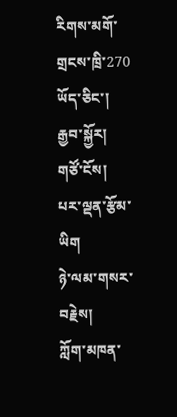རིགས་མགོ་གྲངས་ཁྲི་270 ཡོད་ཅིང་།
རྒྱབ་སྐྱོར།
གཙོ་ངོས།
པར་ལྡན་རྩོམ་ཡིག
ཉེ་ལམ་གསར་བརྗེས།
ཀློག་མཁན་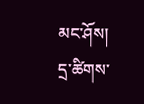མང་ཤོས།
དྲ་ཚིགས་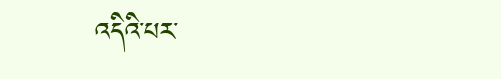འདིའི་པར་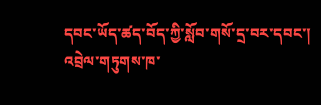དབང་ཡོད་ཚད་བོད་ཀྱི་སློབ་གསོ་དྲ་བར་དབང་།
འབྲེལ་གཏུགས་ཁ་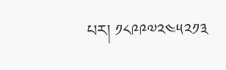པར། ༡༨༩༩༧༢༤༥༢༡༣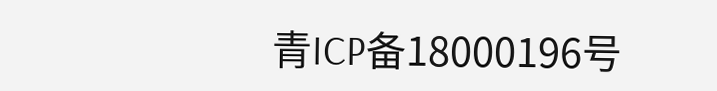青ICP备18000196号